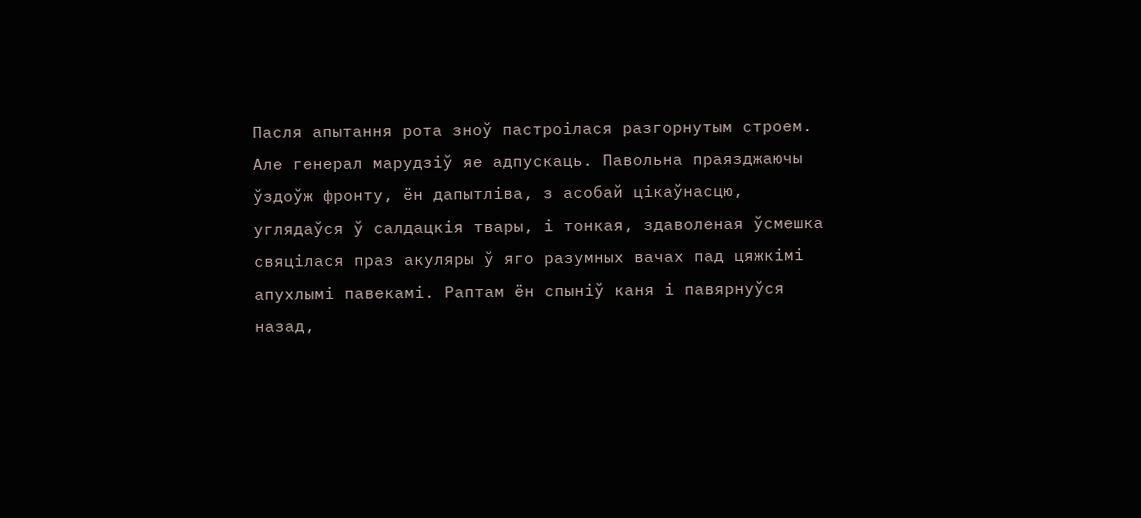Пасля апытання рота зноў пастроілася разгорнутым строем. Але генерал марудзіў яе адпускаць. Павольна праязджаючы ўздоўж фронту, ён дапытліва, з асобай цікаўнасцю, углядаўся ў салдацкія твары, і тонкая, здаволеная ўсмешка свяцілася праз акуляры ў яго разумных вачах пад цяжкімі апухлымі павекамі. Раптам ён спыніў каня і павярнуўся назад,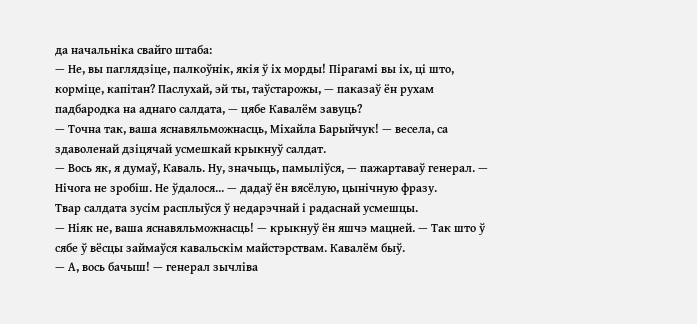да начальніка свайго штаба:
— Не, вы паглядзіце, палкоўнік, якія ў іх морды! Пірагамі вы іх, ці што, корміце, капітан? Паслухай, эй ты, таўстарожы, — паказаў ён рухам падбародка на аднаго салдата, — цябе Кавалём завуць?
— Точна так, ваша яснавяльможнасць, Міхайла Барыйчук! — весела, са здаволенай дзіцячай усмешкай крыкнуў салдат.
— Вось як, я думаў, Каваль. Ну, значыць, памыліўся, — пажартаваў генерал. — Нічога не зробіш. Не ўдалося... — дадаў ён вясёлую, цынічную фразу.
Твар салдата зусім расплыўся ў недарэчнай і радаснай усмешцы.
— Ніяк не, ваша яснавяльможнасць! — крыкнуў ён яшчэ мацней. — Так што ў сябе ў вёсцы займаўся кавальскім майстэрствам. Кавалём быў.
— А, вось бачыш! — генерал зычліва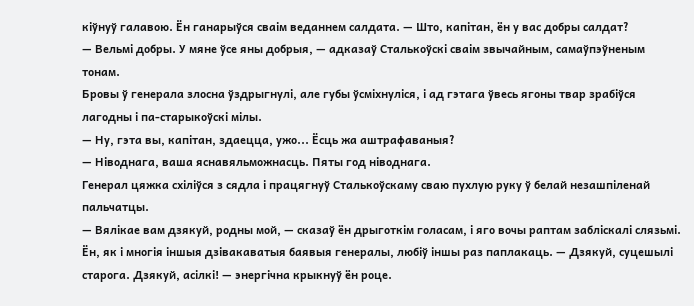кіўнуў галавою. Ён ганарыўся сваім веданнем салдата. — Што, капітан, ён у вас добры салдат?
— Вельмі добры. У мяне ўсе яны добрыя, — адказаў Сталькоўскі сваім звычайным, самаўпэўненым тонам.
Бровы ў генерала злосна ўздрыгнулі, але губы ўсміхнуліся, і ад гэтага ўвесь ягоны твар зрабіўся лагодны і па-старыкоўскі мілы.
— Ну, гэта вы, капітан, здаецца, ужо... Ёсць жа аштрафаваныя?
— Ніводнага, ваша яснавяльможнасць. Пяты год ніводнага.
Генерал цяжка схіліўся з сядла і працягнуў Сталькоўскаму сваю пухлую руку ў белай незашпіленай пальчатцы.
— Вялікае вам дзякуй, родны мой, — сказаў ён дрыготкім голасам, і яго вочы раптам забліскалі слязьмі. Ён, як і многія іншыя дзівакаватыя баявыя генералы, любіў іншы раз паплакаць. — Дзякуй, суцешылі старога. Дзякуй, асілкі! — энергічна крыкнуў ён роце.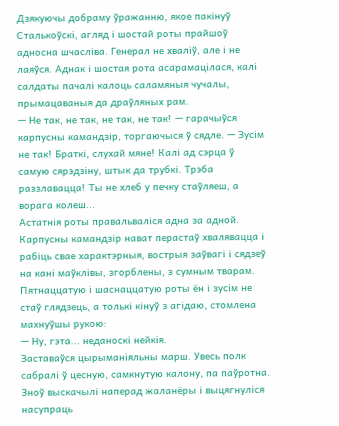Дзякуючы добраму ўражанню, якое пакінуў Сталькоўскі, агляд і шостай роты прайшоў адносна шчасліва. Генерал не хваліў, але і не лаяўся. Аднак і шостая рота асарамацілася, калі салдаты пачалі калоць саламяныя чучалы, прымацаваныя да драўляных рам.
— Не так, не так, не так, не так! — гарачыўся карпусны камандзір, торгаючыся ў сядле. — Зусім не так! Браткі, слухай мяне! Калі ад сэрца ў самую сярэдзіну, штык да трубкі. Трэба раззлавацца! Ты не хлеб у печку стаўляеш, а ворага колеш...
Астатнія роты правальваліся адна за адной. Карпусны камандзір нават перастаў хвалявацца і рабіць свае характэрныя, вострыя заўвагі і сядзеў на кані маўклівы, згорблены, з сумным тварам. Пятнаццатую і шаснаццатую роты ён і зусім не стаў глядзець, а толькі кінуў з агідаю, стомлена махнуўшы рукою:
— Ну, гэта... неданоскі нейкія.
Заставаўся цырыманіяльны марш. Увесь полк сабралі ў цесную, самкнутую калону, па паўротна. Зноў выскачылі наперад жаланёры і выцягнуліся насупраць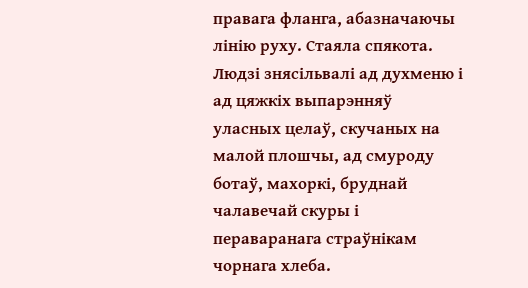правага фланга, абазначаючы лінію руху. Стаяла спякота. Людзі знясільвалі ад духменю і ад цяжкіх выпарэнняў уласных целаў, скучаных на малой плошчы, ад смуроду ботаў, махоркі, бруднай чалавечай скуры і пераваранага страўнікам чорнага хлеба.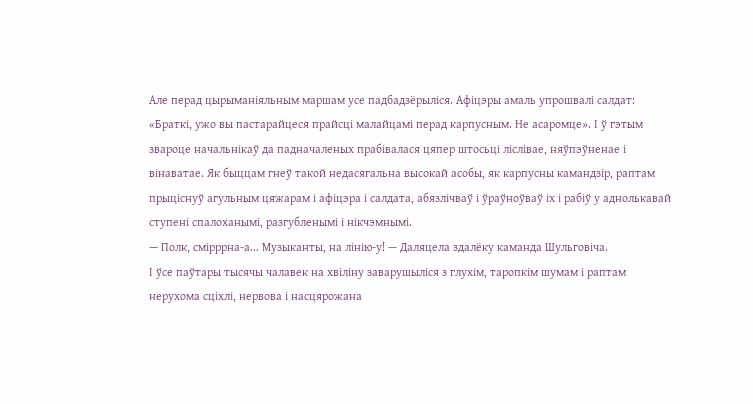Але перад цырыманіяльным маршам усе падбадзёрыліся. Афіцэры амаль упрошвалі салдат: «Браткі, ужо вы пастарайцеся прайсці малайцамі перад карпусным. Не асаромце». І ў гэтым звароце начальнікаў да падначаленых прабівалася цяпер штосьці ліслівае, няўпэўненае і вінаватае. Як быццам гнеў такой недасягальна высокай асобы, як карпусны камандзір, раптам прыціснуў агульным цяжарам і афіцэра і салдата, абязлічваў і ўраўноўваў іх і рабіў у аднолькавай ступені спалоханымі, разгубленымі і нікчэмнымі.
— Полк, смірррна-а... Музыканты, на лінію-у! — Даляцела здалёку каманда Шульговіча.
І ўсе паўтары тысячы чалавек на хвіліну заварушыліся з глухім, таропкім шумам і раптам нерухома сціхлі, нервова і насцярожана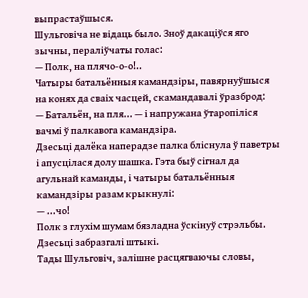выпрастаўшыся.
Шульговіча не відаць было. Зноў дакаціўся яго зычны, пераліўчаты голас:
— Полк, на плячо-о-о!..
Чатыры батальённыя камандзіры, павярнуўшыся на конях да сваіх часцей, скамандавалі ўразброд:
— Батальён, на пля... — і напружана ўтаропіліся вачмі ў палкавога камандзіра.
Дзесьці далёка наперадзе палка бліснула ў паветры і апусцілася долу шашка. Гэта быў сігнал да агульнай каманды, і чатыры батальённыя камандзіры разам крыкнулі:
— ...чо!
Полк з глухім шумам бязладна ўскінуў стрэльбы. Дзесьці забразгалі штыкі.
Тады Шульговіч, залішне расцягваючы словы,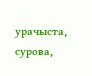урачыста, сурова,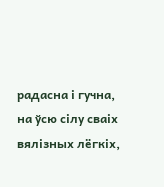радасна і гучна, на ўсю сілу сваіх вялізных лёгкіх,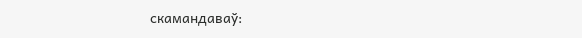скамандаваў: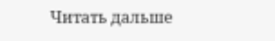Читать дальше